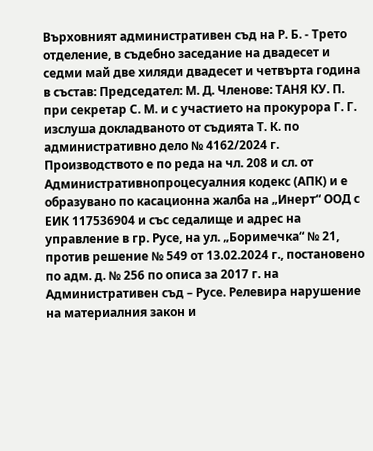Върховният административен съд на Р. Б. - Трето отделение, в съдебно заседание на двадесет и седми май две хиляди двадесет и четвърта година в състав: Председател: М. Д. Членове: ТАНЯ КУ. П. при секретар С. М. и с участието на прокурора Г. Г. изслуша докладваното от съдията Т. К. по административно дело № 4162/2024 г.
Производството е по реда на чл. 208 и сл. от Административнопроцесуалния кодекс (АПК) и е образувано по касационна жалба на „Инерт“ ООД с ЕИК 117536904 и със седалище и адрес на управление в гр. Русе, на ул. „Боримечка“ № 21, против решение № 549 от 13.02.2024 г., постановено по адм. д. № 256 по описа за 2017 г. на Административен съд – Русе. Релевира нарушение на материалния закон и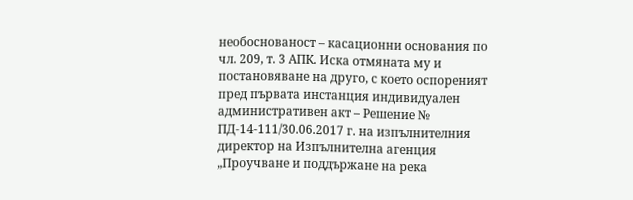необоснованост – касационни основания по чл. 209, т. 3 АПК. Иска отмяната му и постановяване на друго, с което оспореният пред първата инстанция индивидуален административен акт – Решение № ПД-14-111/30.06.2017 г. на изпълнителния директор на Изпълнителна агенция „Проучване и поддържане на река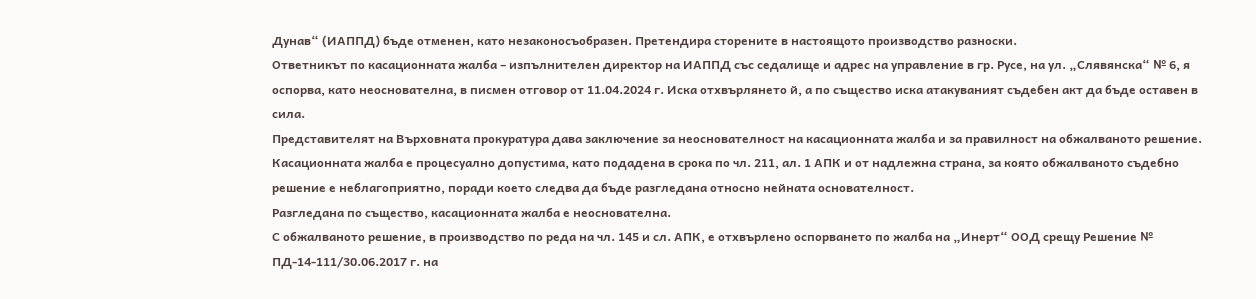Дунав“ (ИАППД) бъде отменен, като незаконосъобразен. Претендира сторените в настоящото производство разноски.
Ответникът по касационната жалба – изпълнителен директор на ИАППД със седалище и адрес на управление в гр. Русе, на ул. „Слявянска“ № 6, я оспорва, като неоснователна, в писмен отговор от 11.04.2024 г. Иска отхвърлянето й, а по същество иска атакуваният съдебен акт да бъде оставен в сила.
Представителят на Върховната прокуратура дава заключение за неоснователност на касационната жалба и за правилност на обжалваното решение.
Касационната жалба е процесуално допустима, като подадена в срока по чл. 211, ал. 1 АПК и от надлежна страна, за която обжалваното съдебно решение е неблагоприятно, поради което следва да бъде разгледана относно нейната основателност.
Разгледана по същество, касационната жалба е неоснователна.
С обжалваното решение, в производство по реда на чл. 145 и сл. АПК, е отхвърлено оспорването по жалба на „Инерт“ ООД срещу Решение № ПД-14-111/30.06.2017 г. на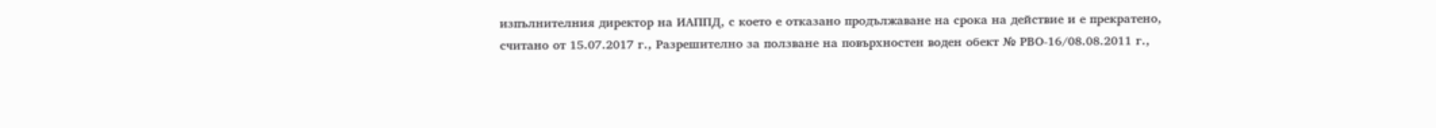изпълнителния директор на ИАППД, с което е отказано продължаване на срока на действие и е прекратено, считано от 15.07.2017 г., Разрешително за ползване на повърхностен воден обект № РВО-16/08.08.2011 г.,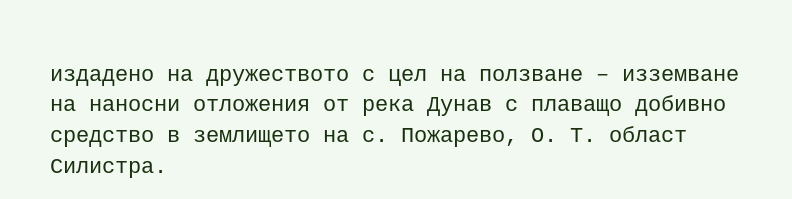издадено на дружеството с цел на ползване – изземване на наносни отложения от река Дунав с плаващо добивно средство в землището на с. Пожарево, О. Т. област Силистра.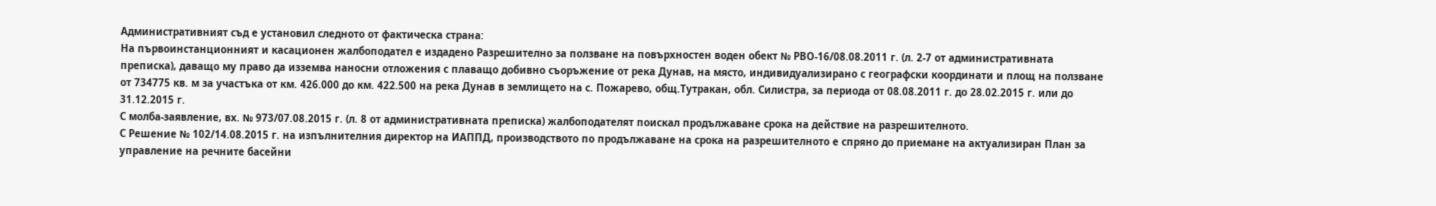Административният съд е установил следното от фактическа страна:
На първоинстанционният и касационен жалбоподател е издадено Разрешително за ползване на повърхностен воден обект № РВО-16/08.08.2011 г. (л. 2-7 от административната преписка), даващо му право да изземва наносни отложения с плаващо добивно съоръжение от река Дунав, на място, индивидуализирано с географски координати и площ на ползване от 734775 кв. м за участъка от км. 426.000 до км. 422.500 на река Дунав в землището на с. Пожарево, общ.Тутракан, обл. Силистра, за периода от 08.08.2011 г. до 28.02.2015 г. или до 31.12.2015 г.
С молба-заявление, вх. № 973/07.08.2015 г. (л. 8 от административната преписка) жалбоподателят поискал продължаване срока на действие на разрешителното.
С Решение № 102/14.08.2015 г. на изпълнителния директор на ИАППД, производството по продължаване на срока на разрешителното е спряно до приемане на актуализиран План за управление на речните басейни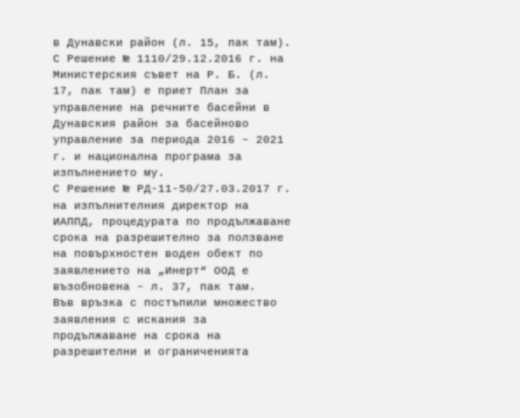в Дунавски район (л. 15, пак там).
С Решение № 1110/29.12.2016 г. на Министерския съвет на Р. Б. (л. 17, пак там) е приет План за управление на речните басейни в Дунавския район за басейново управление за периода 2016 – 2021 г. и национална програма за изпълнението му.
С Решение № РД-11-50/27.03.2017 г. на изпълнителния директор на ИАППД, процедурата по продължаване срока на разрешително за ползване на повърхностен воден обект по заявлението на „Инерт“ ООД е възобновена – л. 37, пак там.
Във връзка с постъпили множество заявления с искания за продължаване на срока на разрешителни и ограниченията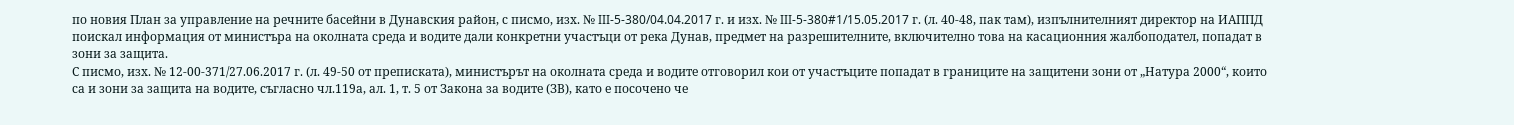по новия План за управление на речните басейни в Дунавския район, с писмо, изх. № III-5-380/04.04.2017 г. и изх. № III-5-380#1/15.05.2017 г. (л. 40-48, пак там), изпълнителният директор на ИАППД поискал информация от министъра на околната среда и водите дали конкретни участъци от река Дунав, предмет на разрешителните, включително това на касационния жалбоподател, попадат в зони за защита.
С писмо, изх. № 12-00-371/27.06.2017 г. (л. 49-50 от преписката), министърът на околната среда и водите отговорил кои от участъците попадат в границите на защитени зони от „Натура 2000“, които са и зони за защита на водите, съгласно чл.119а, ал. 1, т. 5 от Закона за водите (ЗВ), като е посочено че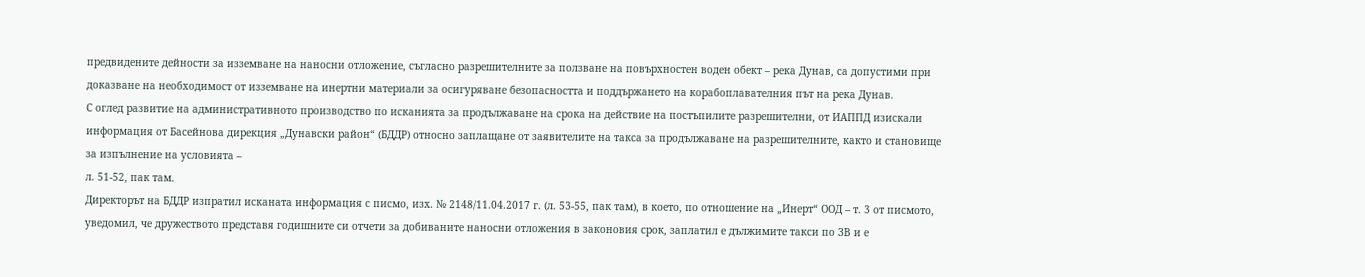предвидените дейности за изземване на наносни отложение, съгласно разрешителните за ползване на повърхностен воден обект – река Дунав, са допустими при доказване на необходимост от изземване на инертни материали за осигуряване безопасността и поддържането на корабоплавателния път на река Дунав.
С оглед развитие на административното производство по исканията за продължаване на срока на действие на постъпилите разрешителни, от ИАППД изискали информация от Басейнова дирекция „Дунавски район“ (БДДР) относно заплащане от заявителите на такса за продължаване на разрешителните, както и становище за изпълнение на условията –
л. 51-52, пак там.
Директорът на БДДР изпратил исканата информация с писмо, изх. № 2148/11.04.2017 г. (л. 53-55, пак там), в което, по отношение на „Инерт“ ООД – т. 3 от писмото, уведомил, че дружеството представя годишните си отчети за добиваните наносни отложения в законовия срок, заплатил е дължимите такси по ЗВ и е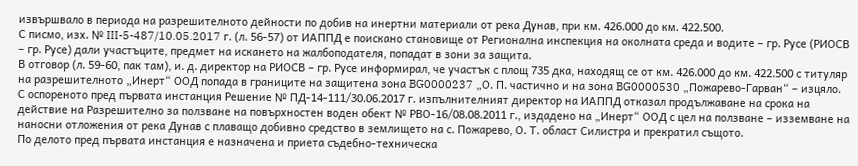извършвало в периода на разрешителното дейности по добив на инертни материали от река Дунав, при км. 426.000 до км. 422.500.
С писмо, изх. № III-5-487/10.05.2017 г. (л. 56-57) от ИАППД е поискано становище от Регионална инспекция на околната среда и водите – гр. Русе (РИОСВ – гр. Русе) дали участъците, предмет на искането на жалбоподателя, попадат в зони за защита.
В отговор (л. 59-60, пак там), и. д. директор на РИОСВ – гр. Русе информирал, че участък с площ 735 дка, находящ се от км. 426.000 до км. 422.500 с титуляр на разрешителното „Инерт“ ООД попада в границите на защитена зона BG0000237 „О. П. частично и на зона BG0000530 „Пожарево-Гарван“ – изцяло.
С оспореното пред първата инстанция Решение № ПД-14-111/30.06.2017 г. изпълнителният директор на ИАППД отказал продължаване на срока на действие на Разрешително за ползване на повърхностен воден обект № РВО-16/08.08.2011 г., издадено на „Инерт“ ООД с цел на ползване – изземване на наносни отложения от река Дунав с плаващо добивно средство в землището на с. Пожарево, О. Т. област Силистра и прекратил същото.
По делото пред първата инстанция е назначена и приета съдебно-техническа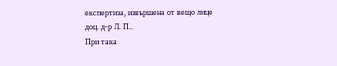експертиза, извършена от вещо лице доц. д-р Л. П..
При така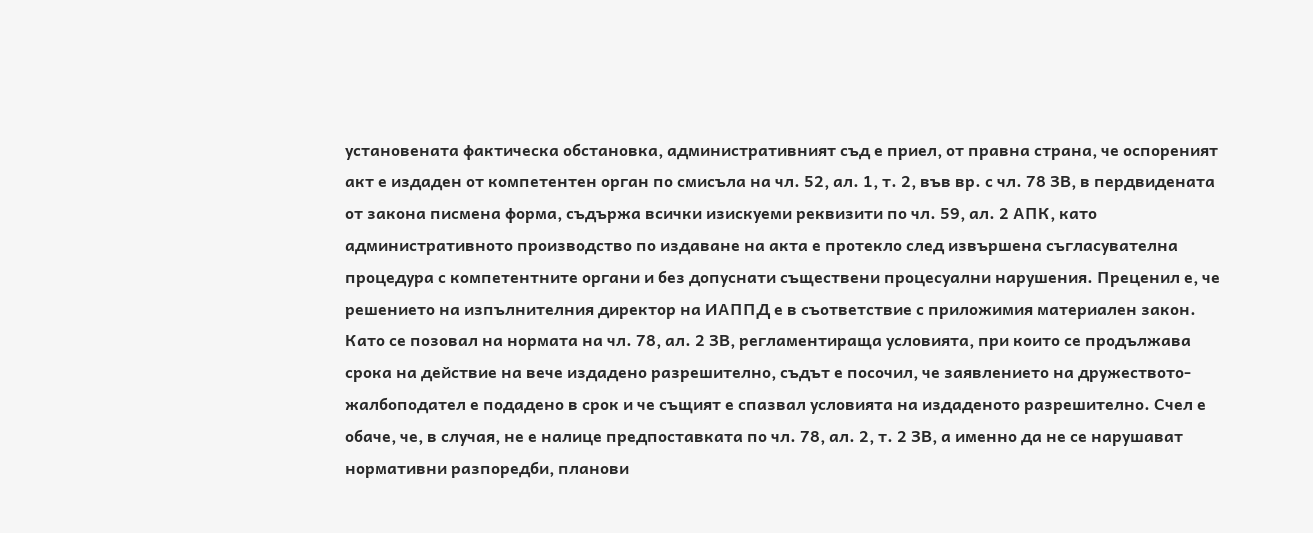установената фактическа обстановка, административният съд е приел, от правна страна, че оспореният акт е издаден от компетентен орган по смисъла на чл. 52, ал. 1, т. 2, във вр. с чл. 78 ЗВ, в пердвидената от закона писмена форма, съдържа всички изискуеми реквизити по чл. 59, ал. 2 АПК, като административното производство по издаване на акта е протекло след извършена съгласувателна процедура с компетентните органи и без допуснати съществени процесуални нарушения. Преценил е, че решението на изпълнителния директор на ИАППД е в съответствие с приложимия материален закон.
Като се позовал на нормата на чл. 78, ал. 2 ЗВ, регламентираща условията, при които се продължава срока на действие на вече издадено разрешително, съдът е посочил, че заявлението на дружеството-жалбоподател е подадено в срок и че същият е спазвал условията на издаденото разрешително. Счел е обаче, че, в случая, не е налице предпоставката по чл. 78, ал. 2, т. 2 ЗВ, а именно да не се нарушават нормативни разпоредби, планови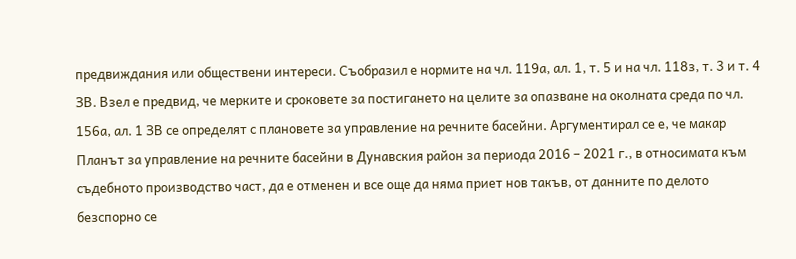предвиждания или обществени интереси. Съобразил е нормите на чл. 119а, ал. 1, т. 5 и на чл. 118з, т. 3 и т. 4 ЗВ. Взел е предвид, че мерките и сроковете за постигането на целите за опазване на околната среда по чл. 156а, ал. 1 ЗВ се определят с плановете за управление на речните басейни. Аргументирал се е, че макар Планът за управление на речните басейни в Дунавския район за периода 2016 – 2021 г., в относимата към съдебното производство част, да е отменен и все още да няма приет нов такъв, от данните по делото безспорно се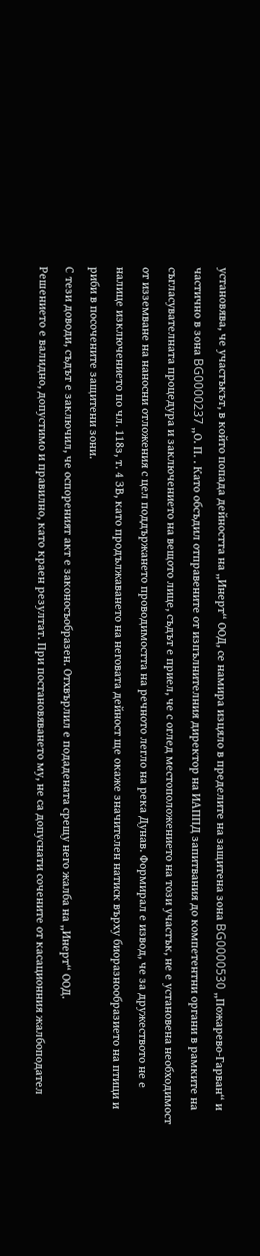установява, че участъкът, в който попада дейността на „Инерт“ ООД, се намира изцяло в пределите на защитена зона BG0000530 „Пожарево-Гарван“ и частично в зона BG0000237 „О. П. . Като обсъдил отправените от изпълнителния директор на ИАППД запитвания до компетентни органи в рамките на съгласувателната процедура и заключението на вещото лице, съдът е приел, че с оглед местоположението на този участък, не е установена необходимост от изземване на наносни отложения с цел поддържането проводимостта на речното легло на река Дунав. Формирал е извод, че за дружеството не е налице изключението по чл. 118з, т. 4 ЗВ, като продължаването на неговата дейност ще окаже значителен натиск върху биоразнообразието на птици и риби в посочените защитени зони.
С тези доводи, съдът е заключил, че оспореният акт е законосъобразен. Отхвърлил е подадената срещу него жалба на „Инерт“ ООД.
Решението е валидно, допустимо и правилно, като краен резултат. При постановяването му, не са допуснати сочените от касационния жалбоподател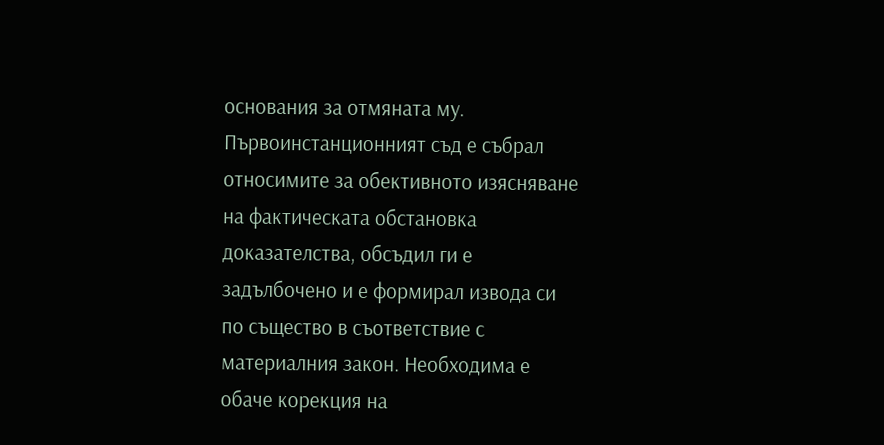основания за отмяната му. Първоинстанционният съд е събрал относимите за обективното изясняване на фактическата обстановка доказателства, обсъдил ги е задълбочено и е формирал извода си по същество в съответствие с материалния закон. Необходима е обаче корекция на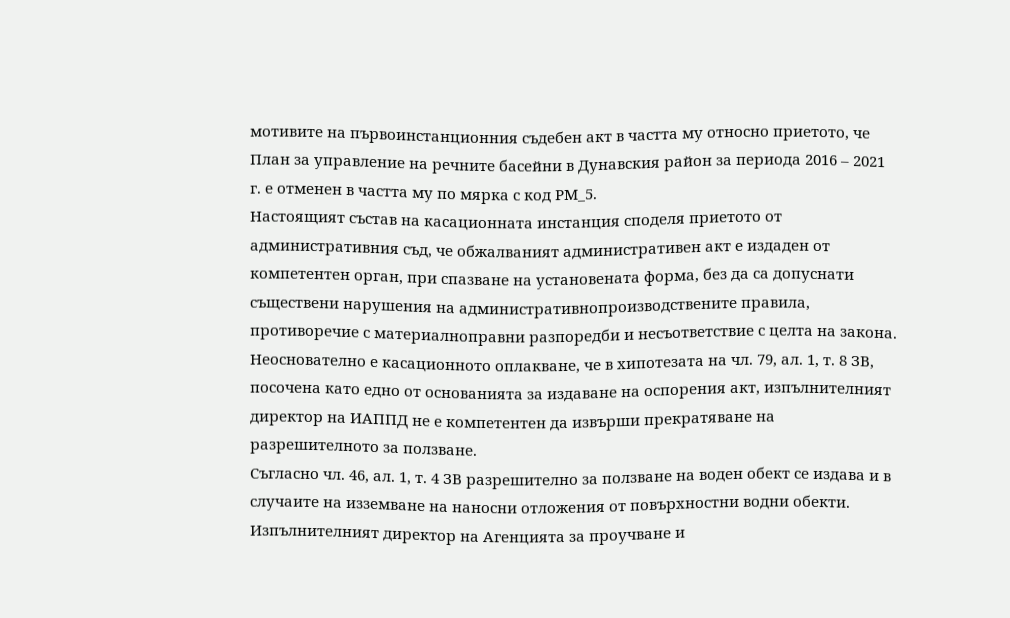мотивите на първоинстанционния съдебен акт в частта му относно приетото, че План за управление на речните басейни в Дунавския район за периода 2016 – 2021 г. е отменен в частта му по мярка с код РМ_5.
Настоящият състав на касационната инстанция споделя приетото от административния съд, че обжалваният административен акт е издаден от компетентен орган, при спазване на установената форма, без да са допуснати съществени нарушения на административнопроизводствените правила, противоречие с материалноправни разпоредби и несъответствие с целта на закона.
Неоснователно е касационното оплакване, че в хипотезата на чл. 79, ал. 1, т. 8 ЗВ, посочена като едно от основанията за издаване на оспорения акт, изпълнителният директор на ИАППД не е компетентен да извърши прекратяване на разрешителното за ползване.
Съгласно чл. 46, ал. 1, т. 4 ЗВ разрешително за ползване на воден обект се издава и в случаите на изземване на наносни отложения от повърхностни водни обекти. Изпълнителният директор на Агенцията за проучване и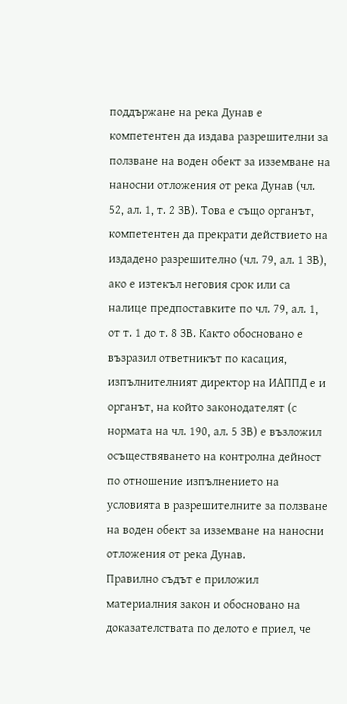поддържане на река Дунав е компетентен да издава разрешителни за ползване на воден обект за изземване на наносни отложения от река Дунав (чл. 52, ал. 1, т. 2 ЗВ). Това е също органът, компетентен да прекрати действието на издадено разрешително (чл. 79, ал. 1 ЗВ), ако е изтекъл неговия срок или са налице предпоставките по чл. 79, ал. 1, от т. 1 до т. 8 ЗВ. Както обосновано е възразил ответникът по касация, изпълнителният директор на ИАППД е и органът, на който законодателят (с нормата на чл. 190, ал. 5 ЗВ) е възложил осъществяването на контролна дейност по отношение изпълнението на условията в разрешителните за ползване на воден обект за изземване на наносни отложения от река Дунав.
Правилно съдът е приложил материалния закон и обосновано на доказателствата по делото е приел, че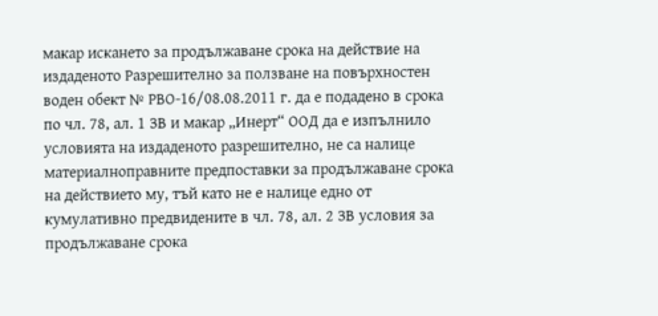макар искането за продължаване срока на действие на издаденото Разрешително за ползване на повърхностен воден обект № РВО-16/08.08.2011 г. да е подадено в срока по чл. 78, ал. 1 ЗВ и макар „Инерт“ ООД да е изпълнило условията на издаденото разрешително, не са налице материалноправните предпоставки за продължаване срока на действието му, тъй като не е налице едно от кумулативно предвидените в чл. 78, ал. 2 ЗВ условия за продължаване срока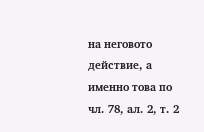на неговото действие, а именно това по чл. 78, ал. 2, т. 2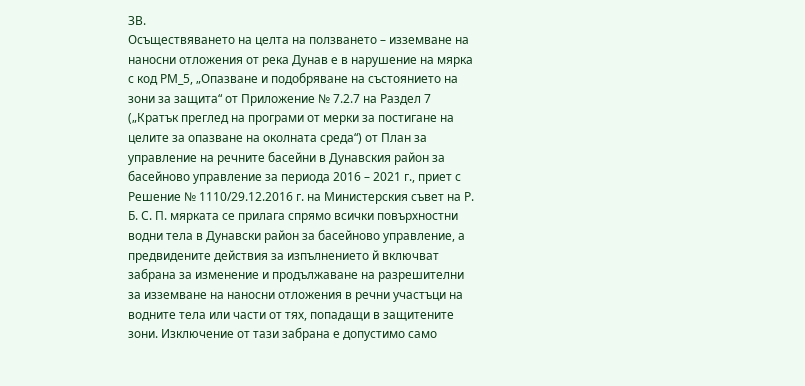ЗВ.
Осъществяването на целта на ползването – изземване на наносни отложения от река Дунав е в нарушение на мярка с код РМ_5, „Опазване и подобряване на състоянието на зони за защита“ от Приложение № 7.2.7 на Раздел 7 („Кратък преглед на програми от мерки за постигане на целите за опазване на околната среда“) от План за управление на речните басейни в Дунавския район за басейново управление за периода 2016 – 2021 г., приет с Решение № 1110/29.12.2016 г. на Министерския съвет на Р. Б. С. П. мярката се прилага спрямо всички повърхностни водни тела в Дунавски район за басейново управление, а предвидените действия за изпълнението й включват забрана за изменение и продължаване на разрешителни за изземване на наносни отложения в речни участъци на водните тела или части от тях, попадащи в защитените зони. Изключение от тази забрана е допустимо само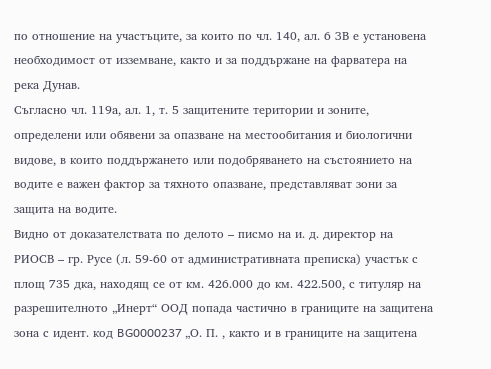по отношение на участъците, за които по чл. 140, ал. 6 ЗВ е установена необходимост от изземване, както и за поддържане на фарватера на река Дунав.
Съгласно чл. 119а, ал. 1, т. 5 защитените територии и зоните, определени или обявени за опазване на местообитания и биологични видове, в които поддържането или подобряването на състоянието на водите е важен фактор за тяхното опазване, представляват зони за защита на водите.
Видно от доказателствата по делото – писмо на и. д. директор на РИОСВ – гр. Русе (л. 59-60 от административната преписка) участък с площ 735 дка, находящ се от км. 426.000 до км. 422.500, с титуляр на разрешителното „Инерт“ ООД попада частично в границите на защитена зона с идент. код BG0000237 „О. П. , както и в границите на защитена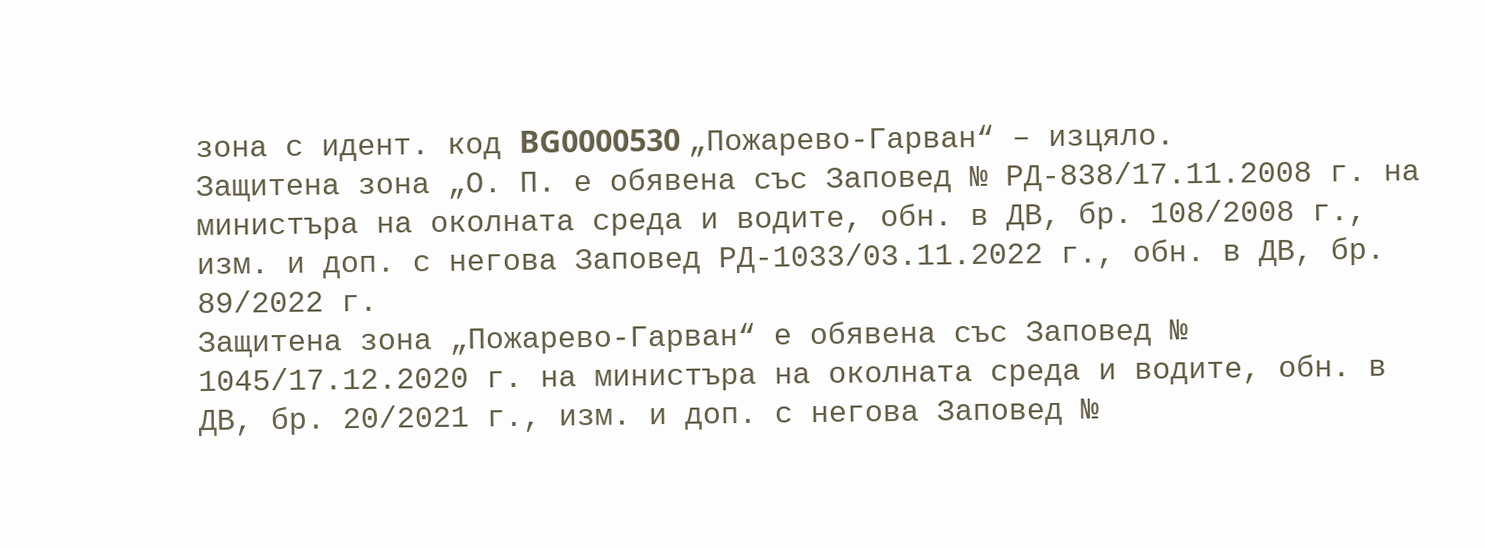зона с идент. код BG0000530 „Пожарево-Гарван“ – изцяло.
Защитена зона „О. П. е обявена със Заповед № РД-838/17.11.2008 г. на министъра на околната среда и водите, обн. в ДВ, бр. 108/2008 г., изм. и доп. с негова Заповед РД-1033/03.11.2022 г., обн. в ДВ, бр. 89/2022 г.
Защитена зона „Пожарево-Гарван“ е обявена със Заповед № 1045/17.12.2020 г. на министъра на околната среда и водите, обн. в ДВ, бр. 20/2021 г., изм. и доп. с негова Заповед №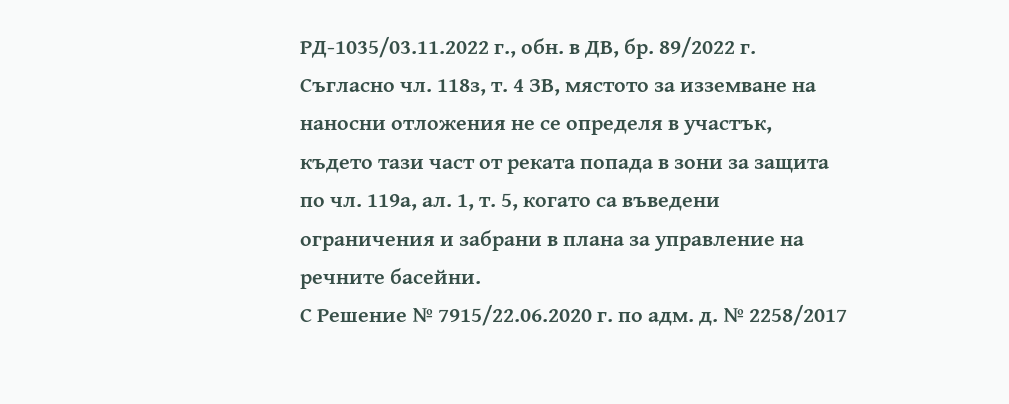РД-1035/03.11.2022 г., обн. в ДВ, бр. 89/2022 г.
Съгласно чл. 118з, т. 4 ЗВ, мястото за изземване на наносни отложения не се определя в участък, където тази част от реката попада в зони за защита по чл. 119а, ал. 1, т. 5, когато са въведени ограничения и забрани в плана за управление на речните басейни.
С Решение № 7915/22.06.2020 г. по адм. д. № 2258/2017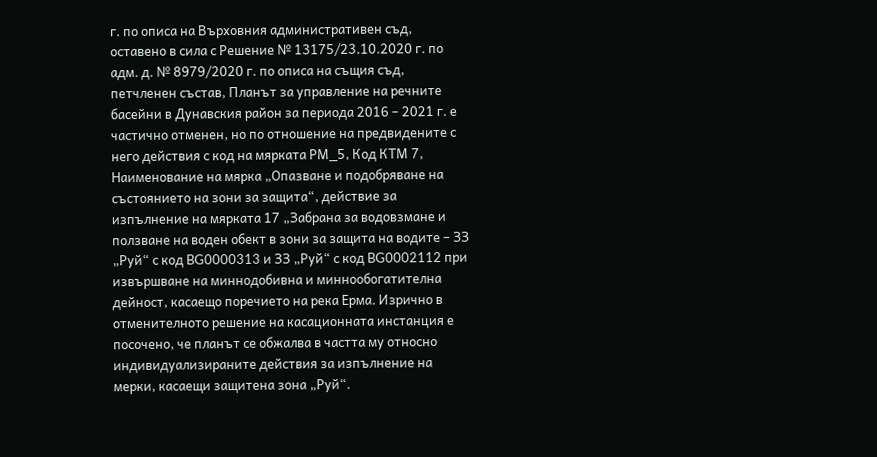г. по описа на Върховния административен съд, оставено в сила с Решение № 13175/23.10.2020 г. по адм. д. № 8979/2020 г. по описа на същия съд, петчленен състав, Планът за управление на речните басейни в Дунавския район за периода 2016 – 2021 г. е частично отменен, но по отношение на предвидените с него действия с код на мярката РМ_5, Код КТМ 7, Наименование на мярка „Опазване и подобряване на състоянието на зони за защита“, действие за изпълнение на мярката 17 „Забрана за водовзмане и ползване на воден обект в зони за защита на водите – ЗЗ „Руй“ с код BG0000313 и ЗЗ „Руй“ с код BG0002112 при извършване на миннодобивна и миннообогатителна дейност, касаещо поречието на река Ерма. Изрично в отменителното решение на касационната инстанция е посочено, че планът се обжалва в частта му относно индивидуализираните действия за изпълнение на мерки, касаещи защитена зона „Руй“.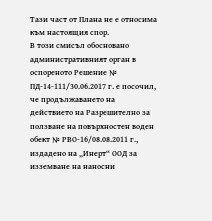Тази част от Плана не е относима към настоящия спор.
В този смисъл обосновано административният орган в оспореното Решение № ПД-14-111/30.06.2017 г. е посочил, че продължаването на действието на Разрешително за ползване на повърхностен воден обект № РВО-16/08.08.2011 г., издадено на „Инерт“ ООД за изземване на наносни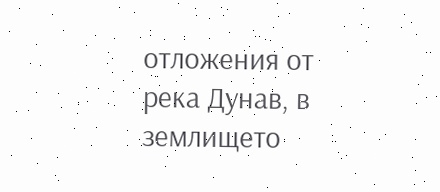отложения от река Дунав, в землището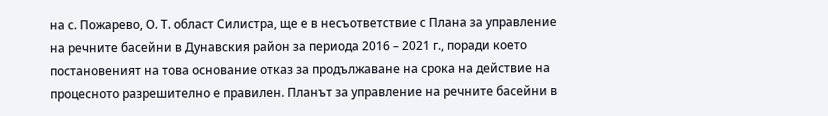на с. Пожарево, О. Т. област Силистра, ще е в несъответствие с Плана за управление на речните басейни в Дунавския район за периода 2016 – 2021 г., поради което постановеният на това основание отказ за продължаване на срока на действие на процесното разрешително е правилен. Планът за управление на речните басейни в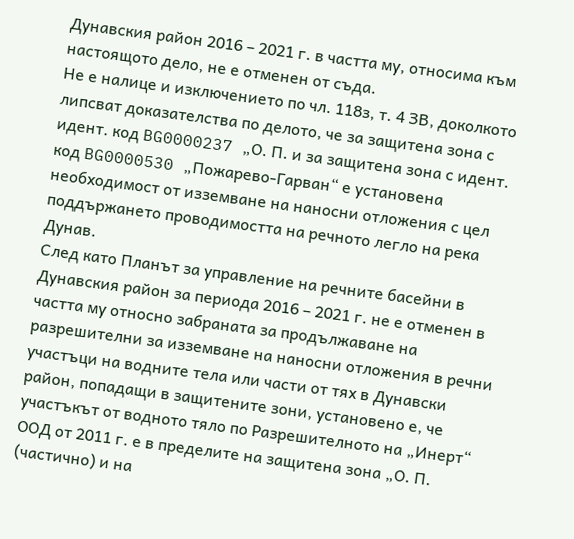Дунавския район 2016 – 2021 г. в частта му, относима към настоящото дело, не е отменен от съда.
Не е налице и изключението по чл. 118з, т. 4 ЗВ, доколкото липсват доказателства по делото, че за защитена зона с идент. код BG0000237 „О. П. и за защитена зона с идент. код BG0000530 „Пожарево-Гарван“ е установена необходимост от изземване на наносни отложения с цел поддържането проводимостта на речното легло на река Дунав.
След като Планът за управление на речните басейни в Дунавския район за периода 2016 – 2021 г. не е отменен в частта му относно забраната за продължаване на разрешителни за изземване на наносни отложения в речни участъци на водните тела или части от тях в Дунавски район, попадащи в защитените зони, установено е, че участъкът от водното тяло по Разрешителното на „Инерт“ ООД от 2011 г. е в пределите на защитена зона „О. П. (частично) и на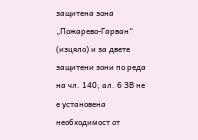защитена зона „Пожарево-Гарван“ (изцяло) и за двете защитени зони по реда на чл. 140, ал. 6 ЗВ не е установена необходимост от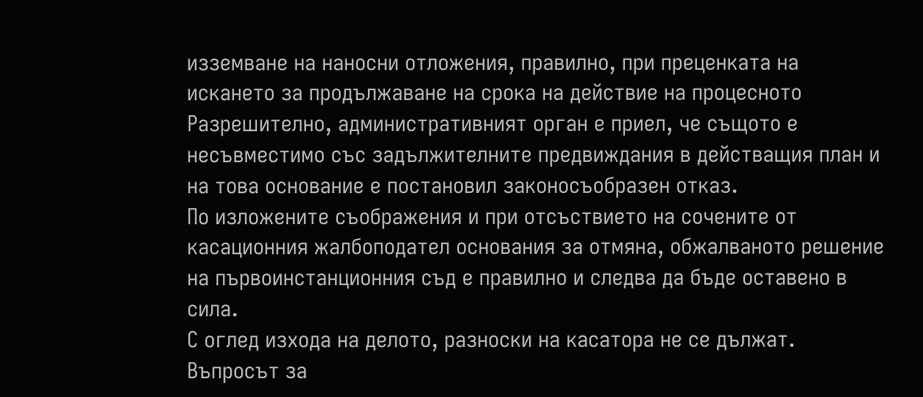изземване на наносни отложения, правилно, при преценката на искането за продължаване на срока на действие на процесното Разрешително, административният орган е приел, че същото е несъвместимо със задължителните предвиждания в действащия план и на това основание е постановил законосъобразен отказ.
По изложените съображения и при отсъствието на сочените от касационния жалбоподател основания за отмяна, обжалваното решение на първоинстанционния съд е правилно и следва да бъде оставено в сила.
С оглед изхода на делото, разноски на касатора не се дължат. Въпросът за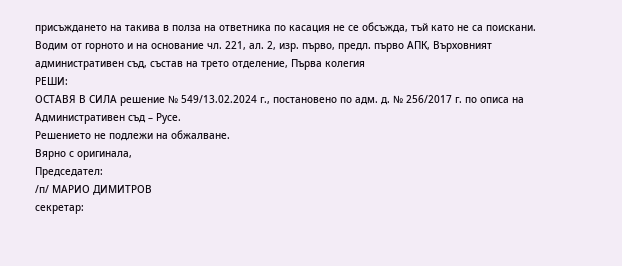присъждането на такива в полза на ответника по касация не се обсъжда, тъй като не са поискани.
Водим от горното и на основание чл. 221, ал. 2, изр. първо, предл. първо АПК, Върховният административен съд, състав на трето отделение, Първа колегия
РЕШИ:
ОСТАВЯ В СИЛА решение № 549/13.02.2024 г., постановено по адм. д. № 256/2017 г. по описа на Административен съд – Русе.
Решението не подлежи на обжалване.
Вярно с оригинала,
Председател:
/п/ МАРИО ДИМИТРОВ
секретар: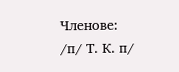Членове:
/п/ Т. К. п/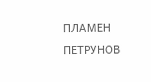ПЛАМЕН ПЕТРУНОВ